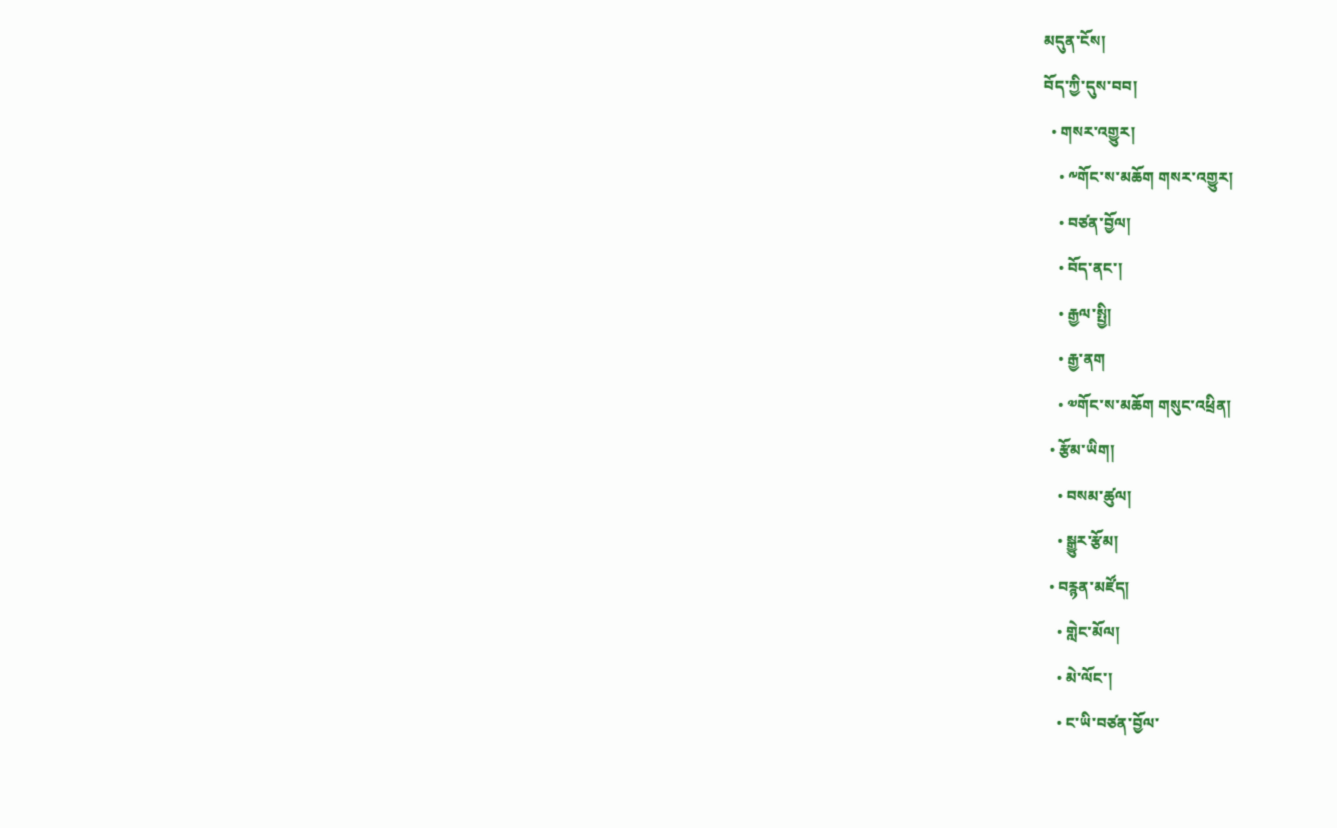མདུན་ངོས།
བོད་ཀྱི་དུས་བབ།
  • གསར་འགྱུར།
    • ༸གོང་ས་མཆོག གསར་འགྱུར།
    • བཙན་བྱོལ།
    • བོད་ནང་།
    • རྒྱལ་སྤྱི།
    • རྒྱ་ནག
    • ༧གོང་ས་མཆོག གསུང་འཕྲིན།
  • རྩོམ་ཡིག།
    • བསམ་ཚུལ།
    • སྒྱུར་རྩོམ།
  • བརྙན་མཛོད།
    • གླེང་མོལ།
    • མེ་ལོང་།
    • ང་ཡི་བཙན་བྱོལ་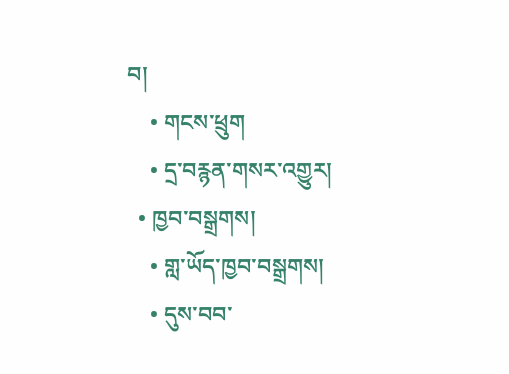བ།
    • གངས་ཕྲུག
    • དྲ་བརྙན་གསར་འགྱུར།
  • ཁྱབ་བསྒྲགས།
    • གླ་ཡོད་ཁྱབ་བསྒྲགས།
    • དུས་བབ་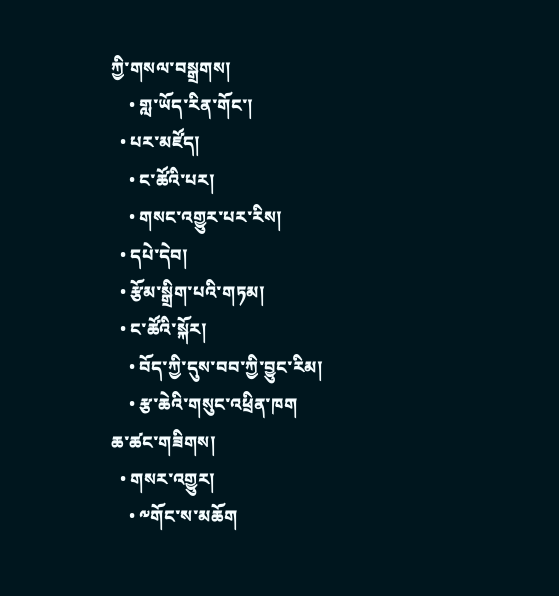ཀྱི་གསལ་བསྒྲགས།
    • གླ་ཡོད་རིན་གོང་།
  • པར་མཛོད།
    • ང་ཚོའི་པར།
    • གསང་འགྱུར་པར་རིས།
  • དཔེ་དེབ།
  • རྩོམ་སྒྲིག་པའི་གཏམ།
  • ང་ཚོའི་སྐོར།
    • བོད་ཀྱི་དུས་བབ་ཀྱི་བྱུང་རིམ།
    • རྩ་ཆེའི་གསུང་འཕྲིན་ཁག
ཆ་ཚང་གཟིགས།
  • གསར་འགྱུར།
    • ༸གོང་ས་མཆོག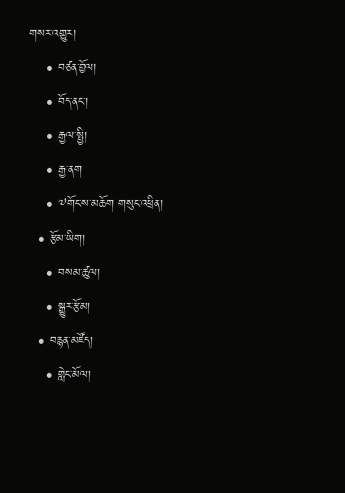གསར་འགྱུར།
    • བཙན་བྱོལ།
    • བོད་ནང་།
    • རྒྱལ་སྤྱི།
    • རྒྱ་ནག
    • ༧གོང་ས་མཆོག གསུང་འཕྲིན།
  • རྩོམ་ཡིག།
    • བསམ་ཚུལ།
    • སྒྱུར་རྩོམ།
  • བརྙན་མཛོད།
    • གླེང་མོལ།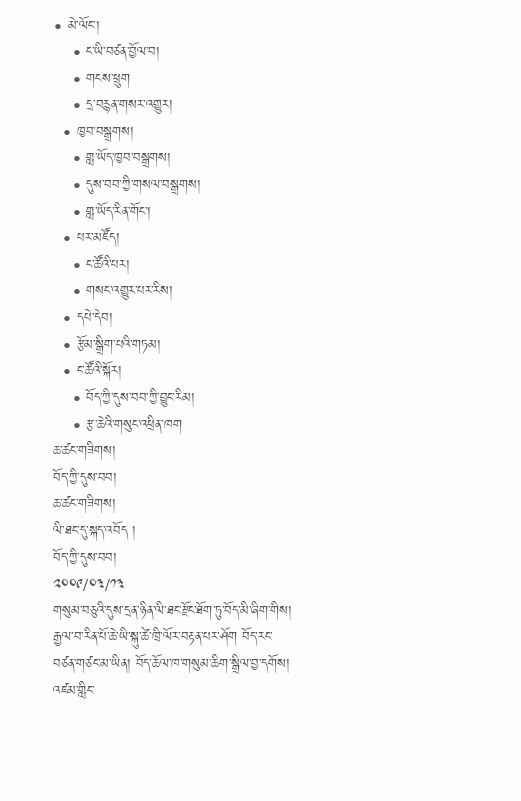• མེ་ལོང་།
    • ང་ཡི་བཙན་བྱོལ་བ།
    • གངས་ཕྲུག
    • དྲ་བརྙན་གསར་འགྱུར།
  • ཁྱབ་བསྒྲགས།
    • གླ་ཡོད་ཁྱབ་བསྒྲགས།
    • དུས་བབ་ཀྱི་གསལ་བསྒྲགས།
    • གླ་ཡོད་རིན་གོང་།
  • པར་མཛོད།
    • ང་ཚོའི་པར།
    • གསང་འགྱུར་པར་རིས།
  • དཔེ་དེབ།
  • རྩོམ་སྒྲིག་པའི་གཏམ།
  • ང་ཚོའི་སྐོར།
    • བོད་ཀྱི་དུས་བབ་ཀྱི་བྱུང་རིམ།
    • རྩ་ཆེའི་གསུང་འཕྲིན་ཁག
ཆ་ཚང་གཟིགས།
བོད་ཀྱི་དུས་བབ།
ཆ་ཚང་གཟིགས།
ལི་ཐང་དུ་སྐད་འབོད །
བོད་ཀྱི་དུས་བབ།
༢༠༠༩/༠༣/༡༣
གསུམ་བཅུའི་དུས་དྲན་ཉིན་ལི་ཐང་རྫོང་ཐོག་ཏུ་བོད་མི་ཞིག་གིས། རྒྱལ་བ་རིན་པོ་ཆེ་ཡི་སྐུ་ཚེ་ཁྲི་ལོར་བརྟན་པར་ཤོག བོད་རང་བཙན་གཙང་མ་ཡིན། བོད་ཆོལ་ཁ་གསུམ་ཆིག་སྒྲིལ་བྱ་དགོས། འཛམ་གླིང་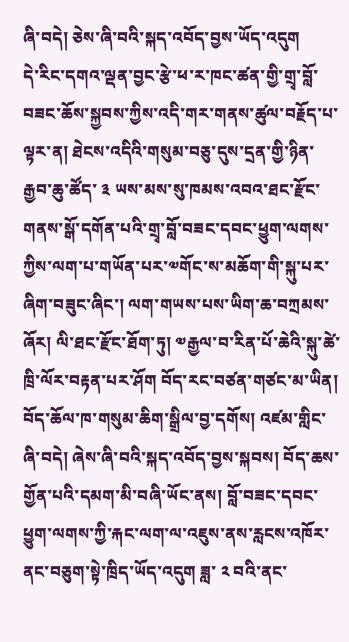ཞི་བདེ། ཅེས་ཞི་བའི་སྐད་འབོད་བྱས་ཡོད་འདུག
དེ་རིང་དགའ་ལྡན་བྱང་རྩེ་ཕ་ར་ཁང་ཚན་གྱི་གྲྭ་བློ་བཟང་ཆོས་སྐྱབས་ཀྱིས་འདི་གར་གནས་ཚུལ་བརྗོད་པ་ལྟར་ན། ཐེངས་འདིའི་གསུམ་བཅུ་དུས་དྲན་གྱི་ཉིན་རྒྱབ་ཆུ་ཚོད་ ༣ ཡས་མས་སུ་ཁམས་འབའ་ཐང་རྫོང་གནས་སྒོ་དགོན་པའི་གྲྭ་བློ་བཟང་དབང་ཕྱུག་ལགས་ཀྱིས་ལག་པ་གཡོན་པར་༧གོང་ས་མཆོག་གི་སྐུ་པར་ཞིག་བཟུང་ཞིང་། ལག་གཡས་པས་ཡིག་ཆ་བཀྲམས་ཞོར། ལི་ཐང་རྫོང་ཐོག་ཏུ། ༧རྒྱལ་བ་རིན་པོ་ཆེའི་སྐུ་ཚེ་ཁྲི་ལོར་བརྟན་པར་ཤོག བོད་རང་བཙན་གཙང་མ་ཡིན། བོད་ཆོལ་ཁ་གསུམ་ཆིག་སྒྲིལ་བྱ་དགོས། འཛམ་གླིང་ཞི་བདེ། ཞེས་ཞི་བའི་སྐད་འབོད་བྱས་སྐབས། བོད་ཆས་གྱོན་པའི་དམག་མི་བཞི་ཡོང་ནས། བློ་བཟང་དབང་ཕྱུག་ལགས་ཀྱི་རྐང་ལག་ལ་འཇུས་ནས་རླངས་འཁོར་ནང་བཅུག་སྟེ་ཁྲིད་ཡོད་འདུག ཟླ་ ༢ བའི་ནང་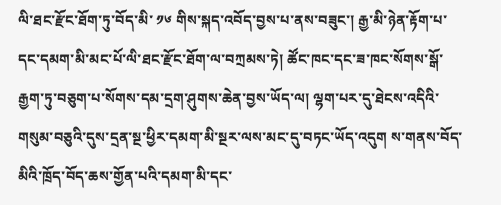ལི་ཐང་རྫོང་ཐོག་ཏུ་བོད་མི་ ༡༦ གིས་སྐད་འབོད་བྱས་པ་ནས་བཟུང་། རྒྱ་མི་ཉེན་རྟོག་པ་དང་དམག་མི་མང་པོ་ལི་ཐང་རྫོང་ཐོག་ལ་བཀྲམས་ཏེ། ཚོང་ཁང་དང་ཟ་ཁང་སོགས་སྒོ་རྒྱག་ཏུ་བཅུག་པ་སོགས་དམ་དྲག་ཤུགས་ཆེན་བྱས་ཡོད་ལ། ལྷག་པར་དུ་ཐེངས་འདིའི་གསུམ་བཅུའི་དུས་དྲན་སྔ་ཕྱིར་དམག་མི་སྔར་ལས་མང་དུ་བཏང་ཡོད་འདུག ས་གནས་བོད་མིའི་ཁྲོད་བོད་ཆས་གྱོན་པའི་དམག་མི་དང་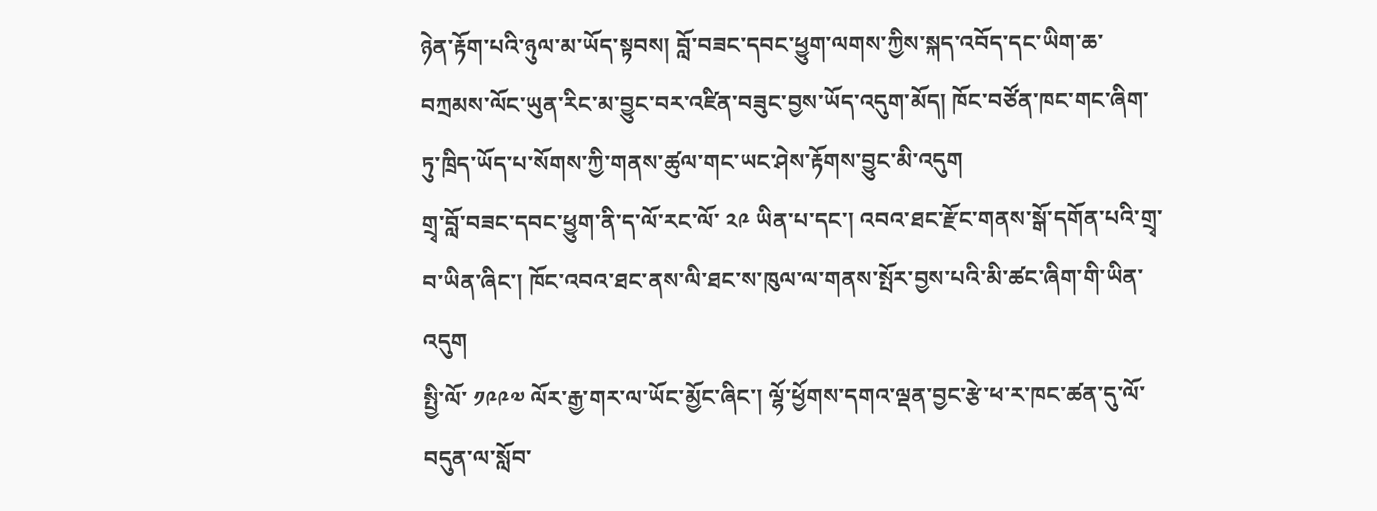ཉེན་རྟོག་པའི་ཉུལ་མ་ཡོད་སྟབས། བློ་བཟང་དབང་ཕྱུག་ལགས་ཀྱིས་སྐད་འབོད་དང་ཡིག་ཆ་བཀྲམས་ལོང་ཡུན་རིང་མ་བྱུང་བར་འཛིན་བཟུང་བྱས་ཡོད་འདུག་མོད། ཁོང་བཙོན་ཁང་གང་ཞིག་ཏུ་ཁྲིད་ཡོད་པ་སོགས་ཀྱི་གནས་ཚུལ་གང་ཡང་ཤེས་རྟོགས་བྱུང་མི་འདུག
གྲྭ་བློ་བཟང་དབང་ཕྱུག་ནི་ད་ལོ་རང་ལོ་ ༢༩ ཡིན་པ་དང་། འབའ་ཐང་རྫོང་གནས་སྒོ་དགོན་པའི་གྲྭ་བ་ཡིན་ཞིང་། ཁོང་འབའ་ཐང་ནས་ལི་ཐང་ས་ཁུལ་ལ་གནས་སྤོར་བྱས་པའི་མི་ཚང་ཞིག་གི་ཡིན་འདུག
སྤྱི་ལོ་ ༡༩༩༧ ལོར་རྒྱ་གར་ལ་ཡོང་མྱོང་ཞིང་། ལྷོ་ཕྱོགས་དགའ་ལྡན་བྱང་རྩེ་ཕ་ར་ཁང་ཚན་དུ་ལོ་བདུན་ལ་སློབ་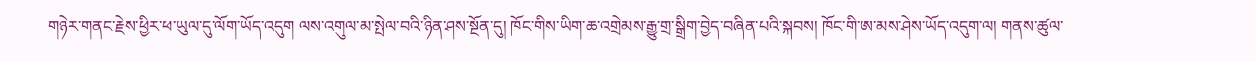གཉེར་གནང་རྗེས་ཕྱིར་ཕ་ཡུལ་དུ་ལོག་ཡོད་འདུག ལས་འགུལ་མ་སྤེལ་བའི་ཉིན་ཤས་སྔོན་དུ། ཁོང་གིས་ཡིག་ཆ་འགྲེམས་རྒྱུ་གྲ་སྒྲིག་བྱེད་བཞིན་པའི་སྐབས། ཁོང་གི་ཨ་མས་ཤེས་ཡོད་འདུག་ལ། གནས་ཚུལ་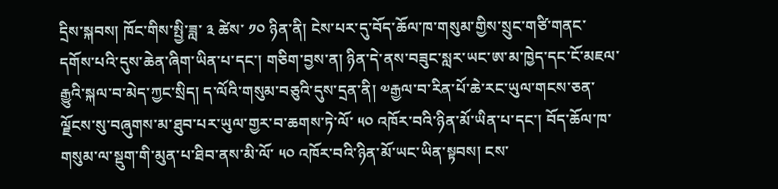དྲིས་སྐབས། ཁོང་གིས་སྤྱི་ཟླ་ ༣ ཚེས་ ༡༠ ཉིན་ནི། ངེས་པར་དུ་བོད་ཆོལ་ཁ་གསུམ་གྱིས་སྲུང་གཙི་གནང་དགོས་པའི་དུས་ཆེན་ཞིག་ཡིན་པ་དང་། གཅིག་བྱས་ན། ཉིན་དེ་ནས་བཟུང་སླར་ཡང་ཨ་མ་ཁྱེད་དང་ངོ་མཇལ་རྒྱུའི་སྐལ་བ་མེད་ཀྱང་སྲིད། ད་ལོའི་གསུམ་བཅུའི་དུས་དྲན་ནི། ༧རྒྱལ་བ་རིན་པོ་ཆེ་རང་ཡུལ་གངས་ཅན་ལྗོངས་སུ་བཞུགས་མ་ཐུབ་པར་ཡུལ་གྱར་བ་ཆགས་ཏེ་ལོ་ ༥༠ འཁོར་བའི་ཉིན་མོ་ཡིན་པ་དང་། བོད་ཆོལ་ཁ་གསུམ་ལ་སྡུག་གི་མུན་པ་ཐིབ་ནས་མི་ལོ་ ༥༠ འཁོར་བའི་ཉིན་མོ་ཡང་ཡིན་སྟབས། ངས་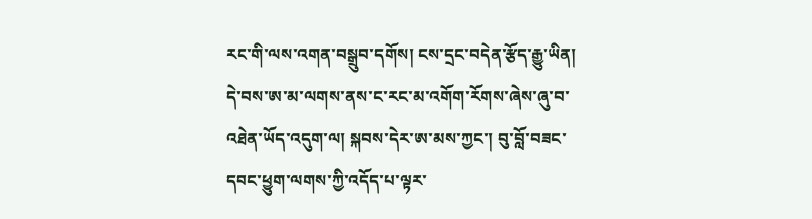རང་གི་ལས་འགན་བསྒྲུབ་དགོས། ངས་དྲང་བདེན་རྩོད་རྒྱུ་ཡིན། དེ་བས་ཨ་མ་ལགས་ནས་ང་རང་མ་འགོག་རོགས་ཞེས་ཞུ་བ་འཐེན་ཡོད་འདུག་ལ། སྐབས་དེར་ཨ་མས་ཀྱང་། བུ་བློ་བཟང་དབང་ཕྱུག་ལགས་ཀྱི་འདོད་པ་ལྟར་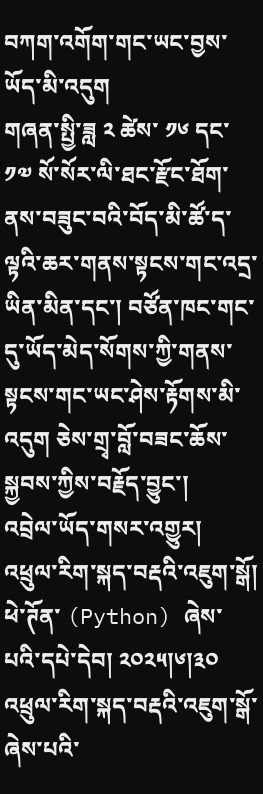བཀག་འགོག་གང་ཡང་བྱས་ཡོད་མི་འདུག
གཞན་སྤྱི་ཟླ ༢ ཚེས་ ༡༦ དང་ ༡༧ སོ་སོར་ལི་ཐང་རྫོང་ཐོག་ནས་བཟུང་བའི་བོད་མི་ཚོ་ད་ལྟའི་ཆར་གནས་སྟངས་གང་འདྲ་ཡིན་མིན་དང་། བཙོན་ཁང་གང་དུ་ཡོད་མེད་སོགས་ཀྱི་གནས་སྟངས་གང་ཡང་ཤེས་རྟོགས་མི་འདུག ཅེས་གྲྭ་བློ་བཟང་ཆོས་སྐྱབས་ཀྱིས་བརྗོད་བྱུང་།
འབྲེལ་ཡོད་གསར་འགྱུར།
འཕྲུལ་རིག་སྐད་བརྡའི་འཇུག་སྒོ། ཕེ་ཊོན་ (Python) ཞེས་པའི་དཔེ་དེབ། ༢༠༢༥།༦།༣༠
འཕྲུལ་རིག་སྐད་བརྡའི་འཇུག་སྒོ་ཞེས་པའི་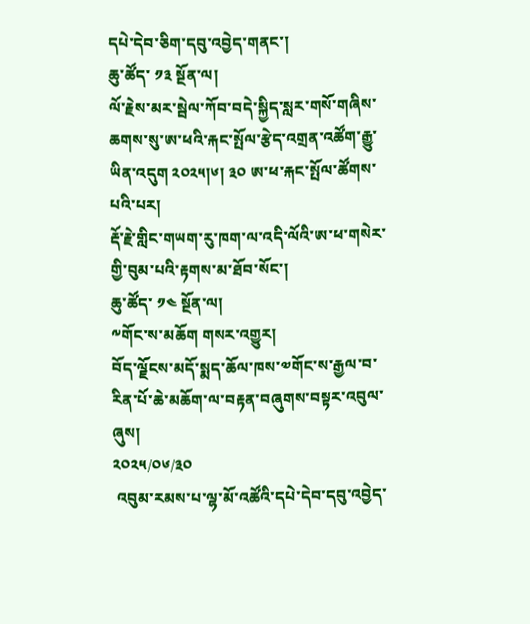དཔེ་དེབ་ཅིག་དབུ་འབྱེད་གནང་།
ཆུ་ཚོད་ ༡༣ སྔོན་ལ།
ལོ་རྗེས་མར་སྦེལ་ཀོབ་བདེ་སྐྱིད་སླར་གསོ་གཞིས་ཆགས་སུ་ཨ་ཕའི་རྐང་སྤོལ་རྩེད་འགྲན་འཚོག་རྒྱུ་ཡིན་འདུག ༢༠༢༥།༦། ༣༠ ཨ་ཕ་རྐང་སྤོལ་ཚོགས་པའི་པར།
རྡོ་རྗེ་གླིང་གཡག་རུ་ཁག་ལ་འདི་ལོའི་ཨ་ཕ་གསེར་གྱི་བུམ་པའི་རྟགས་མ་ཐོབ་སོང་།
ཆུ་ཚོད་ ༡༤ སྔོན་ལ།
༸གོང་ས་མཆོག གསར་འགྱུར།
བོད་ལྗོངས་མདོ་སྨད་ཆོལ་ཁས་༧གོང་ས་རྒྱལ་བ་རིན་པོ་ཆེ་མཆོག་ལ་བརྟན་བཞུགས་བསྟར་འབུལ་ཞུས།
༢༠༢༥/༠༦/༣༠
 འབུམ་རམས་པ་ལྷ་མོ་འཚོའི་དཔེ་དེབ་དབུ་འབྱེད་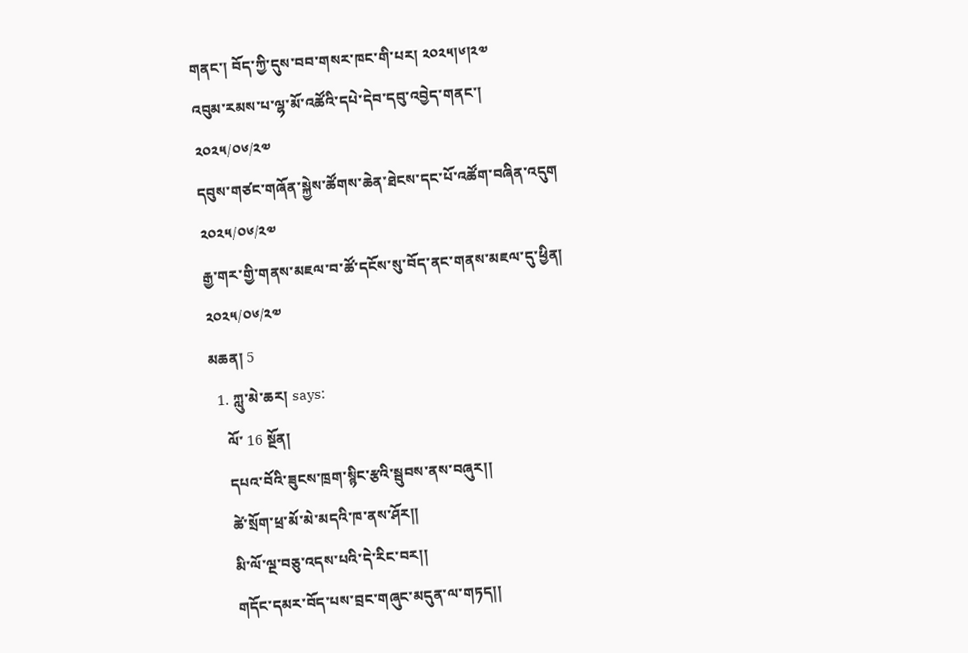གནང་། བོད་ཀྱི་དུས་བབ་གསར་ཁང་གི་པར། ༢༠༢༥།༦།༢༧
འབུམ་རམས་པ་ལྷ་མོ་འཚོའི་དཔེ་དེབ་དབུ་འབྱེད་གནང་།
༢༠༢༥/༠༦/༢༧
དབུས་གཙང་གཞོན་སྐྱེས་ཚོགས་ཆེན་ཐེངས་དང་པོ་འཚོག་བཞིན་འདུག
༢༠༢༥/༠༦/༢༧
རྒྱ་གར་གྱི་གནས་མཇལ་བ་ཚོ་དངོས་སུ་བོད་ནང་གནས་མཇལ་དུ་ཕྱིན།
༢༠༢༥/༠༦/༢༧
མཆན། 5
  1. ཀླུ་མེ་ཆར། says:
    ལོ་ 16 སྔོན།
    དཔའ་བོའི་ཟུངས་ཁྲག་སྙིང་རྩའི་སྦུབས་ནས་བཞུར།།
    ཚེ་སྲོག་ཕྲ་མོ་མེ་མདའི་ཁ་ནས་ཤོར།།
    མི་ལོ་ལྔ་བཅུ་འདས་པའི་དེ་རིང་བར།།
    གདོང་དམར་བོད་པས་བྲང་གཞུང་མདུན་ལ་གཏད།།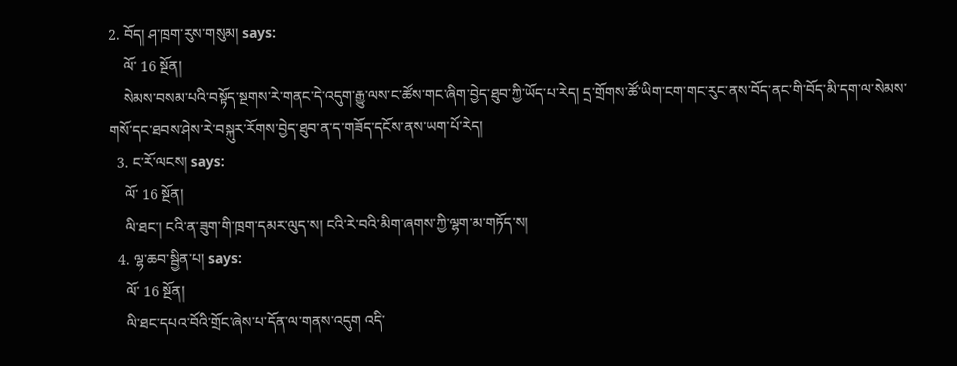2. བོད། ཤ་ཁྲག་རུས་གསུམ། says:
    ལོ་ 16 སྔོན།
    སེམས་བསམ་པའི་བསྟོད་སྔགས་རེ་གནང་དེ་འདུག་རྒྱུ་ལས་ང་ཚོས་གང་ཞིག་བྱེད་ཐུབ་ཀྱི་ཡོད་པ་རེད། དྲ་གྲོགས་ཚོ་ཡིག་ངག་གང་རུང་ནས་བོད་ནང་གི་བོད་མི་དག་ལ་སེམས་གསོ་དང་ཐབས་ཤེས་རེ་བསྐུར་རོགས་བྱེད་ཐུབ་ན་ད་གཟོད་དངོས་ནས་ཡག་པོ་རེད།
  3. ང་རོ་ལངས། says:
    ལོ་ 16 སྔོན།
    ལི་ཐང་། ངའི་ན་ཟུག་གི་ཁྲག་དམར་ལུད་ས། ངའི་རེ་བའི་མིག་ཞགས་ཀྱི་ལྷག་མ་གཏོད་ས།
  4. ལྷ་ཆབ་སྦྱིན་པ། says:
    ལོ་ 16 སྔོན།
    ལི་ཐང་དཔའ་བོའི་གྲོང་ཞེས་པ་དོན་ལ་གནས་འདུག འདི་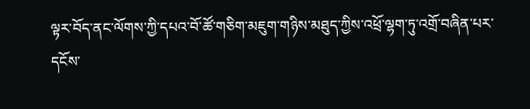ལྟར་བོད་ནང་ལོགས་ཀྱི་དཔའ་བོ་ཚོ་གཅིག་མཇུག་གཉིས་མཐུད་ཀྱིས་འཕྲོ་ལྷག་ཏུ་འགྲོ་བཞིན་པར་དངོས་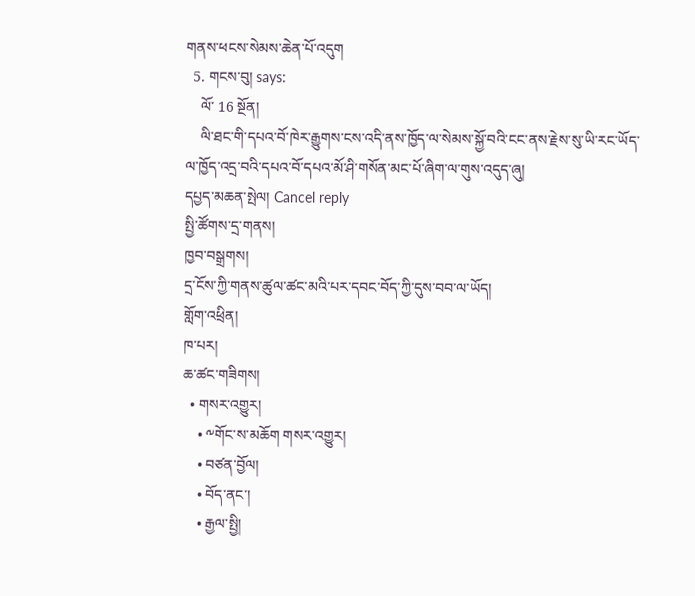གནས་ཕངས་སེམས་ཆེན་པོ་འདུག
  5. གངས་བུ། says:
    ལོ་ 16 སྔོན།
    ལི་ཐང་གི་དཔའ་བོ་ཁེར་རྒྱུགས་ངས་འདི་ནས་ཁྱོད་ལ་སེམས་སྐྱོ་བའི་ངང་ནས་རྗེས་སུ་ཡི་རང་ཡོད་ལ་ཁྱོད་འདྲ་བའི་དཔའ་བོ་དཔའ་མོ་ཤི་གསོན་མང་པོ་ཞིག་ལ་གུས་འདུད་ཞུ།
དཔྱད་མཆན་སྤེལ། Cancel reply
སྤྱི་ཚོགས་དྲ་གནས།
ཁྱབ་བསྒྲགས།
དྲ་ངོས་ཀྱི་གནས་ཚུལ་ཚང་མའི་པར་དབང་བོད་ཀྱི་དུས་བབ་ལ་ཡོད།
གློག་འཕྲིན།
ཁ་པར།
ཆ་ཚང་གཟིགས།
  • གསར་འགྱུར།
    • ༸གོང་ས་མཆོག གསར་འགྱུར།
    • བཙན་བྱོལ།
    • བོད་ནང་།
    • རྒྱལ་སྤྱི།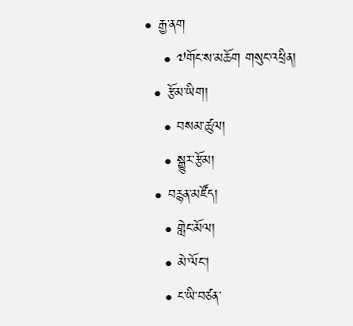• རྒྱ་ནག
    • ༧གོང་ས་མཆོག གསུང་འཕྲིན།
  • རྩོམ་ཡིག།
    • བསམ་ཚུལ།
    • སྒྱུར་རྩོམ།
  • བརྙན་མཛོད།
    • གླེང་མོལ།
    • མེ་ལོང་།
    • ང་ཡི་བཙན་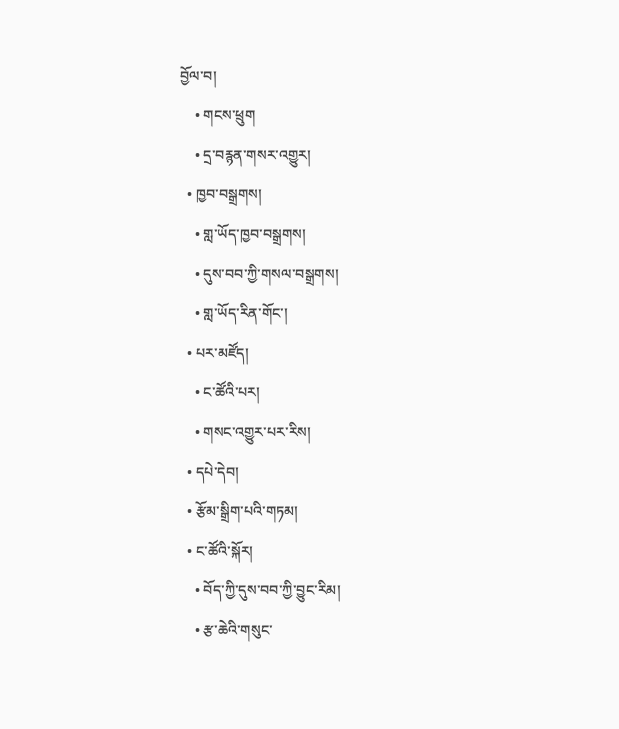བྱོལ་བ།
    • གངས་ཕྲུག
    • དྲ་བརྙན་གསར་འགྱུར།
  • ཁྱབ་བསྒྲགས།
    • གླ་ཡོད་ཁྱབ་བསྒྲགས།
    • དུས་བབ་ཀྱི་གསལ་བསྒྲགས།
    • གླ་ཡོད་རིན་གོང་།
  • པར་མཛོད།
    • ང་ཚོའི་པར།
    • གསང་འགྱུར་པར་རིས།
  • དཔེ་དེབ།
  • རྩོམ་སྒྲིག་པའི་གཏམ།
  • ང་ཚོའི་སྐོར།
    • བོད་ཀྱི་དུས་བབ་ཀྱི་བྱུང་རིམ།
    • རྩ་ཆེའི་གསུང་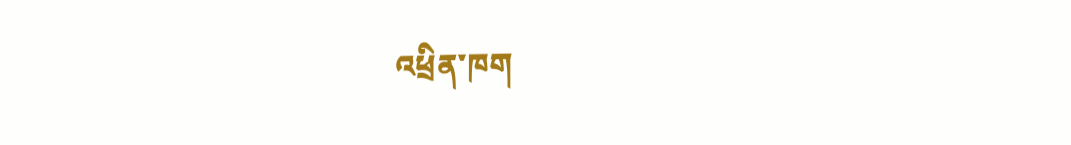འཕྲིན་ཁག